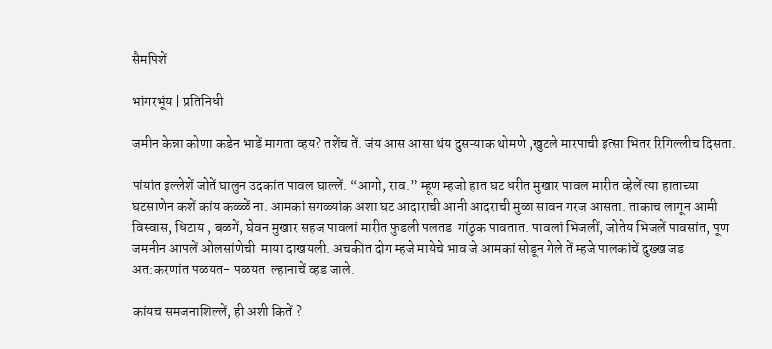सैमपिशें

भांगरभूंय | प्रतिनिधी

जमीन केन्ना कोणा कडेन भाडें मागता व्हय? तशेंच तें. जंय आस आसा थंय दुसऱ्याक थोमणे ,खुटले मारपाची इत्सा भितर रिगिल्लीच दिसता.

पांयांत इल्लेशें जोतें घालुन उदकांत पावल घाल्लें. “आगो, राव.” म्हूण म्हजो हात घट धरीत मुखार पावल मारीत व्हेलें त्या हाताच्या घटसाणेन कशें कांय कळ्ळें ना. आमकां सगळ्यांक अशा घट आदाराची आनी आदराची मुळा सावन गरज आसता. ताकाच लागून आमी विस्वास, धिटाय , बळगें, घेवन मुखार सहज पावलां मारीत फुडली पलतड  गांठुक पावतात. पावलां भिजलीं, जोतेय भिजलें पावसांत, पूण जमनीन आपलें ओलसांणेची  माया दाखयली. अचकीत दोग म्हजे मायेचे भाव जे आमकां सोडून गेले तें म्हजे पालकांचें दुख्ख जड अत:करणांत पळयत- पळयत  ल्हानाचें व्हड जाले.

कांयच समजनाशिल्लें, ही अशी कितें ?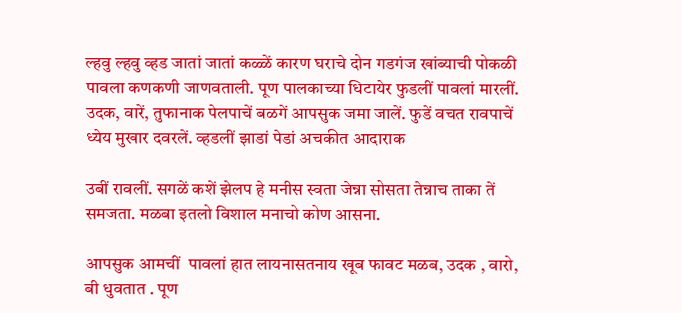ल्हवु ल्हवु व्हड जातां जातां कळ्ळें कारण घराचे दोन गडगंज खांब्याची पोकळी पावला कणकणी जाणवताली. पूण पालकाच्या धिटायेर फुडलीं पावलां मारलीं. उदक, वारें, तुफानाक पेलपाचें बळगें आपसुक जमा जालें. फुडें वचत रावपाचें ध्येय मुखार दवरलें. व्हडलीं झाडां पेडां अचकीत आदाराक

उबीं रावलीं. सगळें कशें झेलप हे मनीस स्वता जेन्ना सोसता तेन्नाच ताका तें समजता. मळबा इतलो विशाल मनाचो कोण आसना.

आपसुक आमचीं  पावलां हात लायनासतनाय खूब फावट मळब, उदक , वारो, बी धुवतात . पूण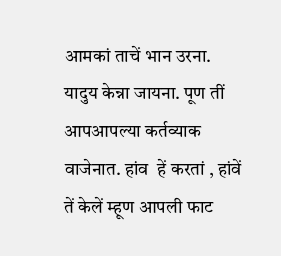आमकां ताचें भान उरना. यादुय केन्ना जायना. पूण तीं आपआपल्या कर्तव्याक वाजेनात. हांव  हें करतां , हांवें तें केलें म्हूण आपली फाट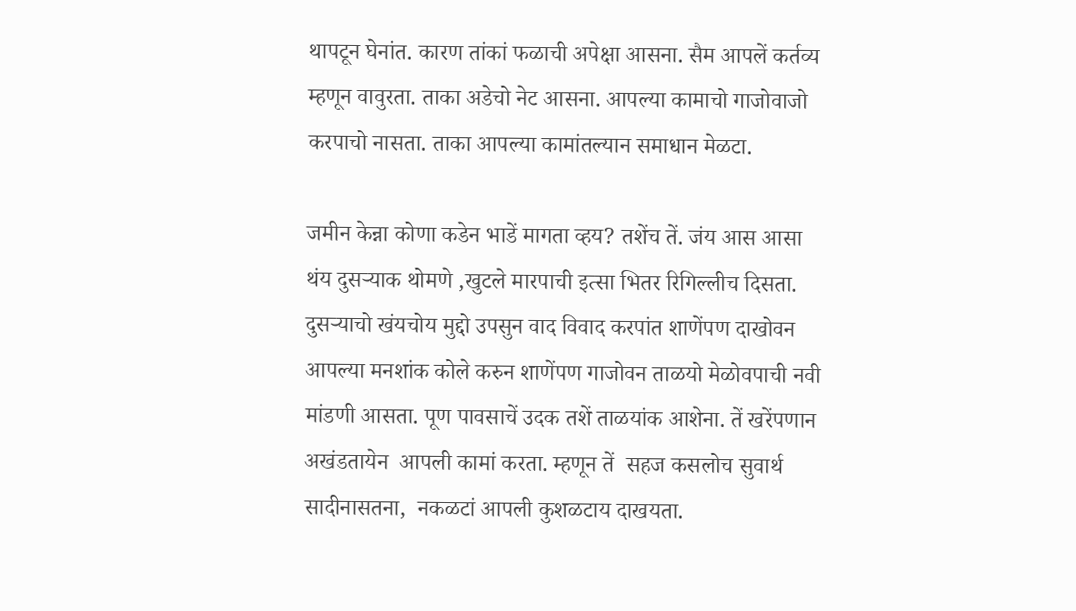थापटून घेनांत. कारण तांकां फळाची अपेक्षा आसना. सैम आपलें कर्तव्य म्हणून वावुरता. ताका अडेचो नेट आसना. आपल्या कामाचो गाजोवाजो करपाचो नासता. ताका आपल्या कामांतल्यान समाधान मेळटा.

जमीन केन्ना कोणा कडेन भाडें मागता व्हय? तशेंच तें. जंय आस आसा थंय दुसऱ्याक थोमणे ,खुटले मारपाची इत्सा भितर रिगिल्लीच दिसता. दुसऱ्याचो खंयचोय मुद्दो उपसुन वाद विवाद करपांत शाणेंपण दाखोवन आपल्या मनशांक कोले करुन शाणेंपण गाजोवन ताळयो मेळोवपाची नवी मांडणी आसता. पूण पावसाचें उदक तशें ताळयांक आशेना. तें खरेंपणान अखंडतायेन  आपली कामां करता. म्हणून तें  सहज कसलोच सुवार्थ सादीनासतना,  नकळटां आपली कुशळटाय दाखयता.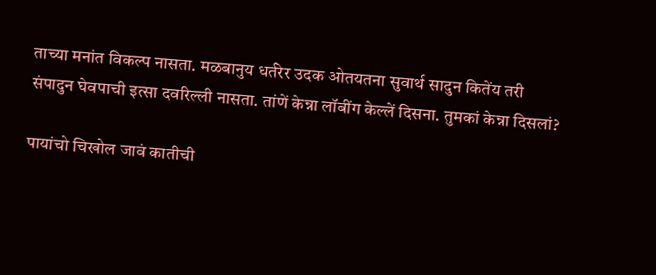ताच्या मनांत विकल्प नासता. मळबानुय धर्तरेर उदक ओतयतना सुवार्थ सादुन कितेंय तरी संपादुन घेवपाची इत्सा दवरिल्ली नासता. तांणें केन्ना लॉबींग केल्लें दिसना. तुमकां केन्ना दिसलां?

पायांचो चिखोल जावं कातीची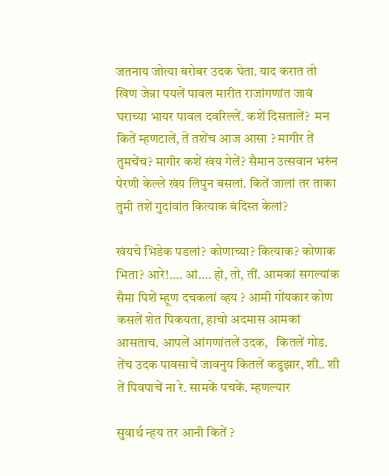जतनाय जोत्या बरोबर उदक घेता. याद करात तो खिण जेन्ना पयलें पावल मारीत राजांगणांत जावं घराच्या भायर पावल दवरिल्लें. कशें दिसतालें?  मन कितें म्हणटालें, तें तशेंच आज आसा ? मागीर तें तुमचेंच? मागीर कशें खंय गेलें? सैमान उत्सवान भरुंन पेरणी केल्ले खंय लिपुन बसलां. कितें जालां तर ताका तुमी तशें गुदांवांत कित्याक बंदिस्त केलां?

खंयचे भिडेक पडलां? कोणाच्या? कित्याक? कोणाक भिता? आरे!…. आं…. हो, तो, तीं. आमकां सगल्यांक सैमा पिशें म्हूण दचकलां व्हय ? आमी गोंयकार कोण कसलें शेत पिकयता, हाचो अदमास आमकां आसताच. आपलें आंगणांतलें उदक,   कितलें गोड. तेंच उदक पावसाचें जावनुय कितलें कडुझार, शी.. शी तें पिवपाचें ना रे. सामकें पचकें. म्हणल्यार

सुवार्थ न्हय तर आनी कितें ?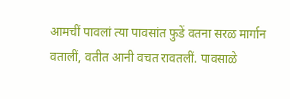आमचीं पावलां त्या पावसांत फुडें वतना सरळ मार्गान वतालीं, वतीत आनी वचत रावतलीं. पावसाळे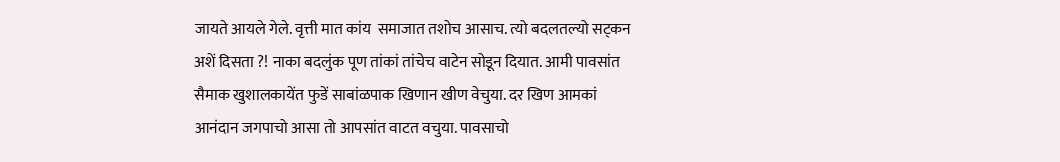जायते आयले गेले. वृत्ती मात कांय  समाजात तशोच आसाच. त्यो बदलतल्यो सट्कन अशें दिसता ?! नाका बदलुंक पूण तांकां तांचेच वाटेन सोडून दियात. आमी पावसांत सैमाक खुशालकायेंत फुडें साबांळपाक खिणान खीण वेचुया. दर खिण आमकां आनंदान जगपाचो आसा तो आपसांत वाटत वचुया. पावसाचो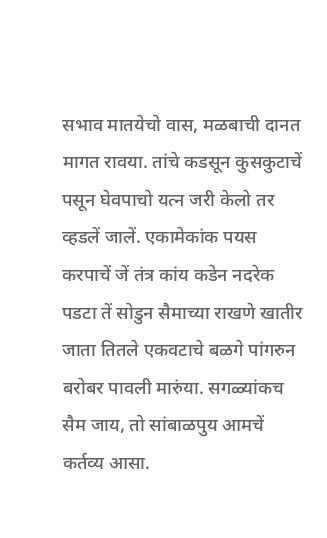सभाव मातयेचो वास, मळबाची दानत मागत रावया. तांचे कडसून कुसकुटाचें पसून घेवपाचो यत्न जरी केलो तर व्हडलें जालें. एकामेकांक पयस करपाचें जें तंत्र कांय कडेन नदरेक पडटा तें सोडुन सैमाच्या राखणे खातीर जाता तितले एकवटाचे बळगे पांगरुन बरोबर पावली मारुंया. सगळ्यांकच सैम जाय, तो सांबाळपुय आमचें कर्तव्य आसा.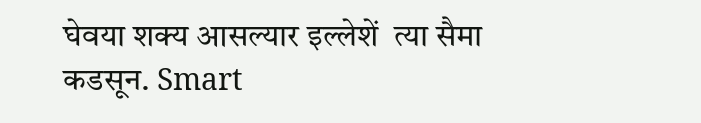घेवया शक्य आसल्यार इल्लेशें  त्या सैमा कडसून. Smart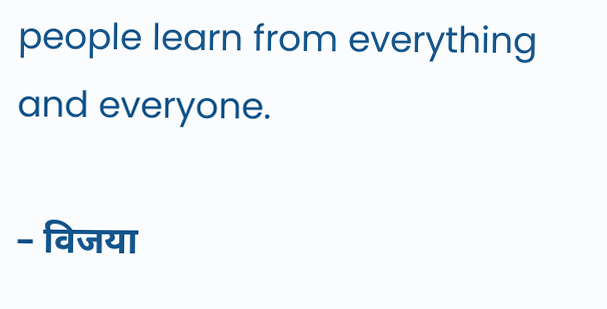people learn from everything and everyone.

– विजया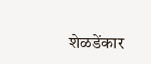शेळडेंकार